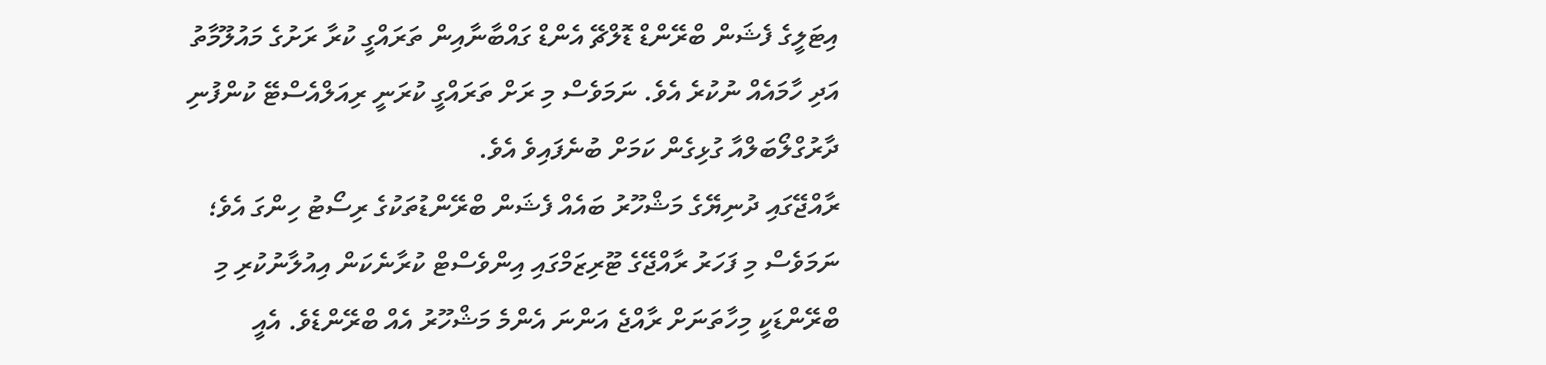އިޓަލީގެ ފެޝަން ބްރޭންޑް ޑޮލްޗޭ އެންޑް ގައްބާނާއިން ތަރައްގީ ކުރާ ރަށުގެ މައުލޫމާތު އަދި ހާމައެއް ނުކުރެ އެވެ. ނަމަވެސް މި ރަށް ތަރައްގީ ކުރަނީ ރިއަލްއެސްޓޭ ކުންފުނި ދާރުގްލޯބަލްއާ ގުޅިގެން ކަމަށް ބުނެފައިވެ އެވެ.
ރާއްޖޭގައި ދުނިޔޭގެ މަޝްހޫރު ބައެއް ފެޝަން ބްރޭންޑުތަކުގެ ރިސޯޓު ހިންގަ އެވެ؛ ނަމަވެސް މި ފަހަރު ރާއްޖޭގެ ޓޫރިޒަމްގައި އިންވެސްޓް ކުރާނެކަން އިއުލާނުކުރި މި ބްރޭންޑަކީ މިހާތަނަށް ރާއްޖެ އަންނަ އެންމެ މަޝްހޫރު އެއް ބްރޭންޑެވެ. އެއީ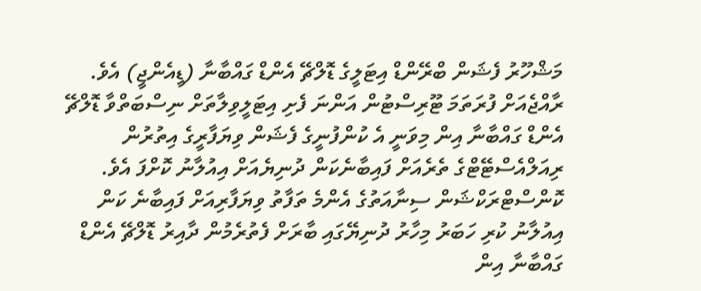މަޝްހޫރު ފެޝަން ބްރޭންޑް އިޓަލީގެ ޑޮލްޗޭ އެންޑް ގައްބާނާ (ޑީއެންޖީ) އެވެ.
ރާއްޖެއަށް ފުރަތަމަ ޓޫރިސްޓުން އަންނަ ފެށި އިޓަލީވިލާތަށް ނިސްބަތްވާ ޑޮލްޗޭ އެންޑް ގައްބާނާ އިން މިވަނީ އެ ކުންފުނީގެ ފެޝަން ވިޔަފާރީގެ އިތުރުން ރިއަލްއެސްޓޭޓްގެ ތެރެއަށް ފައިބާނެކަން ދުނިޔެއަށް އިއުލާނު ކޮށްފަ އެވެ.
ކޮންސްޓްރަކްޝަން ސިނާއަތުގެ އެންމެ ތަފާތު ވިޔަފާރިއަށް ފައިބާނެ ކަން އިއުލާނު ކުރި ހަބަރު މިހާރު ދުނިޔޭގައި ބާރަށް ފެތުރެމުން ދާއިރު ޑޮލްޗޭ އެންޑް ގައްބާނާ އިން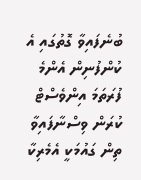ބުނެފައިވާ ގޮތުގައި އެ ކުންފުނިން އެންމެ ފުރަތަމަ އިންވެސްޓް ކުރަން ވިސްނާފައިވާ ތިން ގައުމަކީ އެމެރިކާ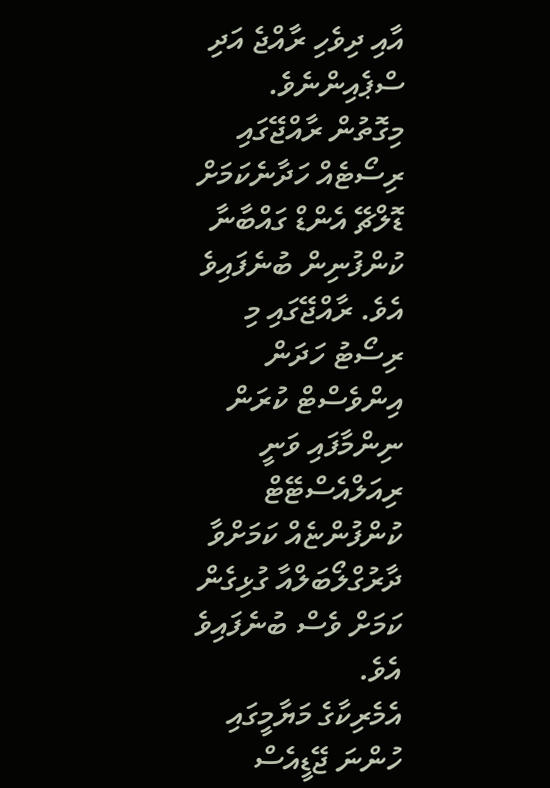އާއި ދިވެހި ރާއްޖެ އަދި ސްޕެއިންނެވެ.
މިގޮތުން ރާއްޖޭގައި ރިސޯޓެއް ހަދާނެކަމަށް ޑޮލްޗޭ އެންޑް ގައްބާނާ ކުންފުނިން ބުނެފައިވެ އެވެ. ރާއްޖޭގައި މި ރިސޯޓު ހަދަން އިންވެސްޓް ކުރަން ނިންމާފައި ވަނީ ރިއަލްއެސްޓޭޓް ކުންފުންޏެއް ކަމަށްވާ ދާރުގްލޯބަލްއާ ގުޅިގެން ކަމަށް ވެސް ބުނެފައިވެ އެވެ.
އެމެރިކާގެ މަޔާމީގައި ހުންނަ ޖޭޑީއެސް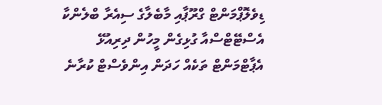ޑިވެލޮޕްމަންޓް ގްރޫޕާއި މާބެލާގެ ސިއެރާ ބްލެންކާ އެސްޓޭޓްސްއާ ގުޅިގެން މީހުން ދިރިއުޅޭ އެޕާޓްމަންޓް ތަކެއް ހަދަން އިންވެސްޓް ކުރާނެ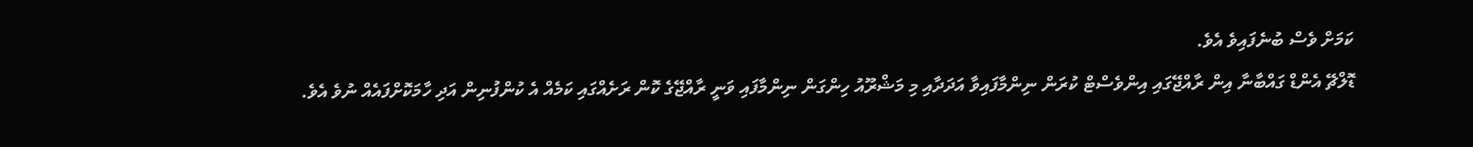ކަމަށް ވެސް ބުނެފައިވެ އެވެ.
ޑޮލްޗޭ އެންޑް ގައްބާނާ އިން ރާއްޖޭގައި އިންވެސްޓް ކުރަން ނިންމާފައިވާ އަދަދާއި މި މަޝްރޫއު ހިންގަން ނިންމާފައި ވަނީ ރާއްޖޭގެ ކޮން ރަށެއްގައި ކަމެއް އެ ކުންފުނިން އަދި ހާމަކޮށްފައެއް ނުވެ އެވެ.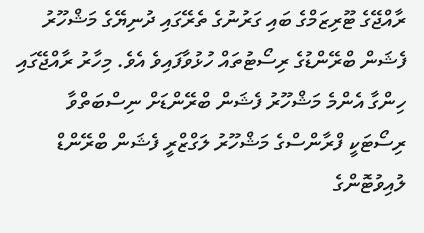ރާއްޖޭގެ ޓޫރިޒަމްގެ ބައި ގަރުނުގެ ތެރޭގައި ދުނިޔޭގެ މަޝްހޫރު ފެޝަން ބްރޭންޑުގެ ރިސޯޓުތައް ހުޅުވާފައިވެ އެވެ. މިހާރު ރާއްޖޭގައި ހިންގާ އެންމެ މަޝްހޫރު ފެޝަން ބްރޭންޑަށް ނިސްބަތްވާ ރިސޯޓަކީ ފްރާންސްގެ މަޝްހޫރު ލަގްޒްރީ ފެޝަން ބްރޭންޑް ލުއިވުޓޮންގެ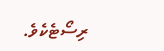ރިސޯޓެކެވެ.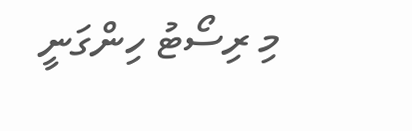މި ރިސޯޓު ހިންގަނީ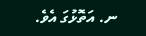ނ. އަތޮޅުގަ އެވެ.